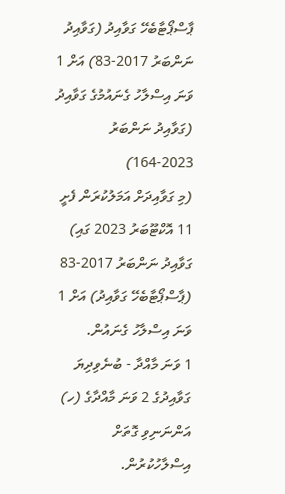ޕާސްޕޯޓާބެހޭ ގަވާއިދު (ގަވާއިދު ނަންބަރު 2017-83) އަށް 1 ވަނަ އިސްލާހު ގެނައުމުގެ ގަވާއިދު
(ގަވާއިދު ނަންބަރު 2023-164)
(މި ގަވާއިދަށް އަމަލުކުރަން ފެށީ 11 އޮކްޓޫބަރު 2023 ގައި)
ގަވާއިދު ނަންބަރު 2017-83 (ޕާސްޕޯޓާބެހޭ ގަވާއިދު) އަށް 1 ވަނަ އިސްލާހު ގެނައުން.
1 ވަނަ މާއްދާ - ބުނެވިދިޔަ ގަވާއިދުގެ 2 ވަނަ މާއްދާގެ (ހ) އަންނަނިވި ގޮތަށް އިސްލާހުކުރުން.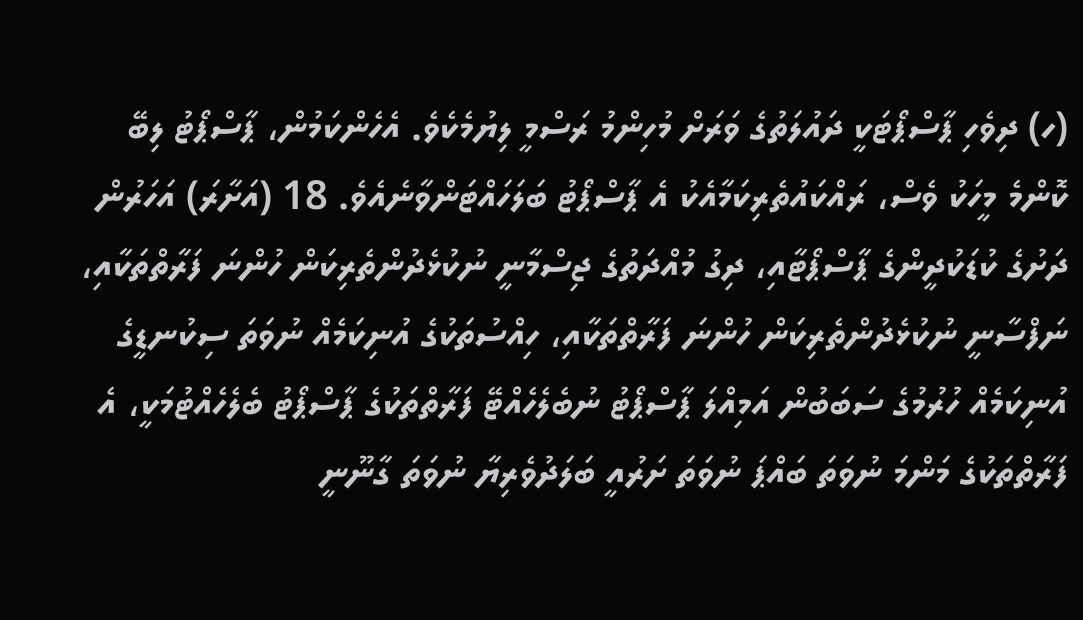(ހ) ދިވެހި ޕާސްޕޯޓަކީ ދައުލަތުގެ ވަރަށް މުހިންމު ރަސްމީ ލިޔުމެކެވެ. އެހެންކަމުން، ޕާސްޕޯޓު ލިބޭ ކޮންމެ މީހަކު ވެސް، ރައްކައުތެރިކަމާއެކު އެ ޕާސްޕޯޓު ބަލަހައްޓަންވާނެއެވެ. 18 (އަށާރަ) އަހަރުން ދަށުގެ ކުޑަކުދީންގެ ޕާސްޕޯޓާއި، ދިގު މުއްދަތުގެ ޖިސްމާނީ ނުކުޅެދުންތެރިކަން ހުންނަ ފަރާތްތަކާއި، ނަފްސާނީ ނުކުޅެދުންތެރިކަން ހުންނަ ފަރާތްތަކާއި، ހިއްސުތަކުގެ އުނިކަމެއް ނުވަތަ ސިކުނޑީގެ އުނިކަމެއް ހުރުމުގެ ސަބަބުން އަމިއްލަ ޕާސްޕޯޓު ނުބެލެހެއްޓޭ ފަރާތްތަކުގެ ޕާސްޕޯޓު ބެލެހެއްޓުމަކީ، އެ ފަރާތްތަކުގެ މަންމަ ނުވަތަ ބައްޕަ ނުވަތަ ށަރުއީ ބަލަދުވެރިޔާ ނުވަތަ ގާނޫނީ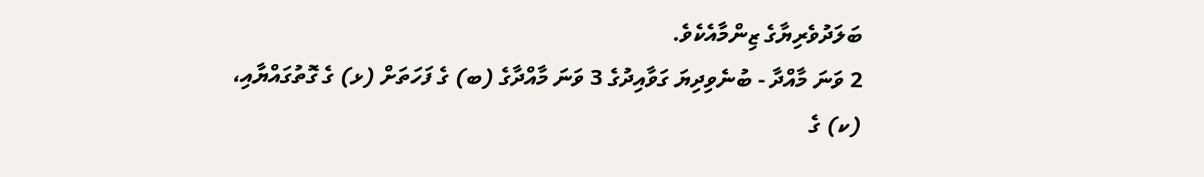ބަލަދުވެރިޔާގެ ޒިންމާއެކެވެ.
2 ވަނަ މާއްދާ - ބުނެވިދިޔަ ގަވާއިދުގެ 3 ވަނަ މާއްދާގެ (ބ) ގެ ފަހަތަށް (ޅ) ގެ ގޮތުގައްޔާއި، (ކ) ގެ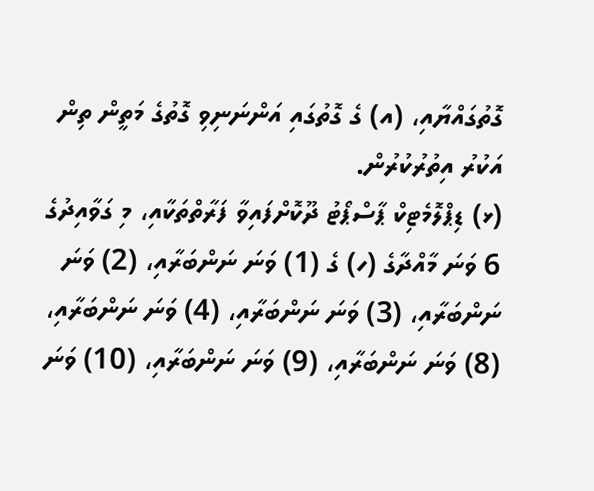ގޮތުގައްޔާއި، (އ) ގެ ގޮތުގައި އަންނަނިވި ގޮތުގެ މަތީން ތިން އަކުރު އިތުރުކުރުން.
(ޅ) ޑިޕްލޮމެޓިކް ޕާސްޕޯޓު ދޫކޮށްފައިވާ ފަރާތްތަކާއި، މި ގަވާއިދުގެ 6 ވަނަ މާއްދާގެ (ހ) ގެ (1) ވަނަ ނަންބަރާއި، (2) ވަނަ ނަންބަރާއި، (3) ވަނަ ނަންބަރާއި، (4) ވަނަ ނަންބަރާއި، (8) ވަނަ ނަންބަރާއި، (9) ވަނަ ނަންބަރާއި، (10) ވަނަ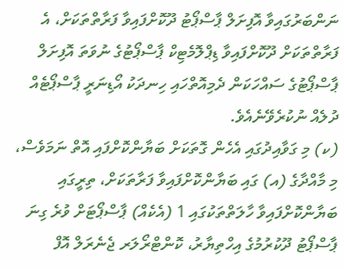ނަންބަރުގައިވާ އޮފިށަލް ޕާސްޕޯޓު ދޫކޮށްފައިވާ ފަރާތްތަކަށް، އެ ފަރާތްތަކަށް ދޫކޮށްފައިވާ ޑިޕްލޮމެޓިކް ޕާސްޕޯޓުގެ ނުވަތަ އޮފިށަލް ޕާސްޕޯޓުގެ ސައްހަކަން ދެމިއޮތްހައި ހިނދަކު އޯޑިނަރީ ޕާސްޕޯޓެއް ދުލެއް ނުކުރެވޭނެއެވެ.
(ކ) މި ގަވާއިދުގައި އެހެން ގޮތަކަށް ބަޔާންކޮށްފައި އޮތް ނަމަވެސް، މި މާއްދާގެ (އ) ގައި ބަޔާންކޮށްފައިވާ ފަރާތަކަށް، ތިރީގައި ބަޔާންކޮށްފައިވާ ހާލަތްތަކުގައި 1 (އެކެއް) ޕާސްޕޯޓަށް ވުރެ ގިނަ ޕާސްޕޯޓު ދޫކުރުމުގެ އިހްތިޔާރު، ކޮންޓްރޯލަރ ޖެނެރަލް އޮފް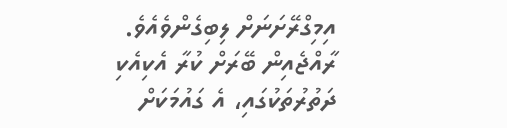އިމިގްރޭށަނަށް ލިބިގެންވެއެވެ.
ރާއްޖެއިން ބޭރަށް ކުރާ އެކިއެކި ދަތުރުތަކުގައި، އެ ގައުމަކަށް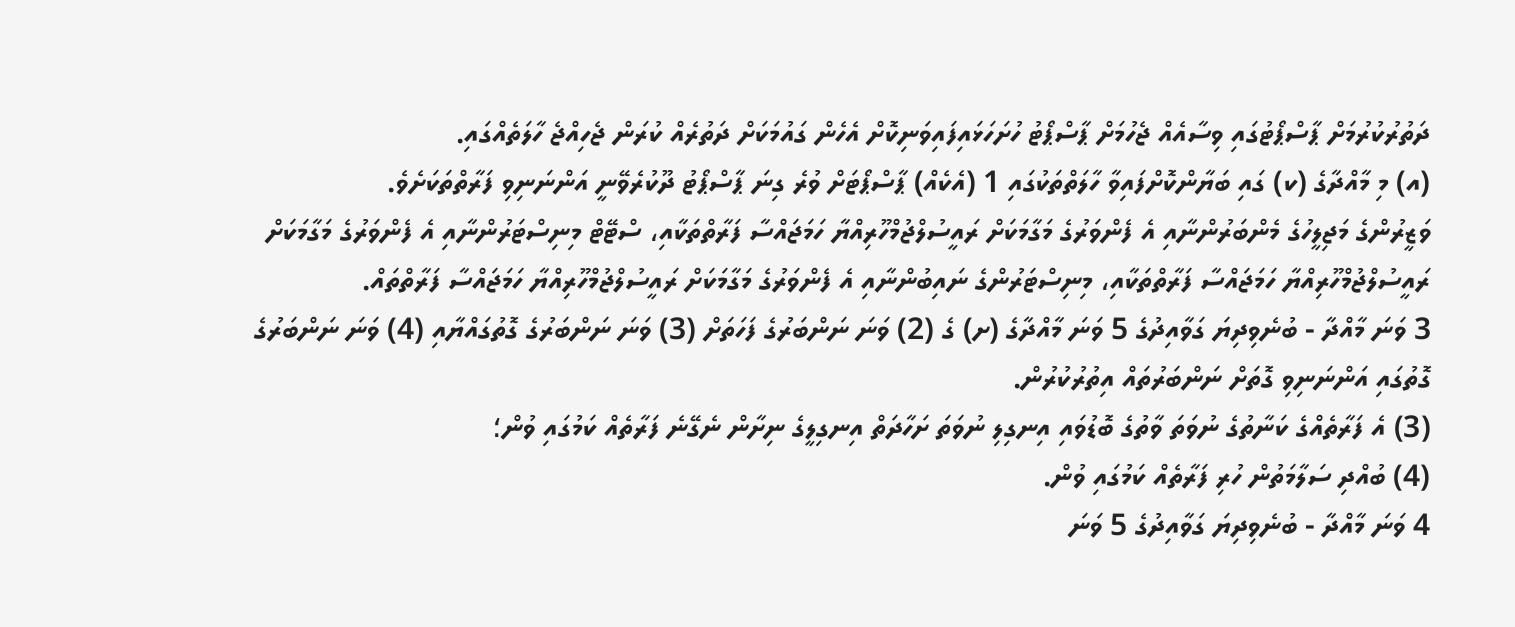ދަތުރުކުރުމަށް ޕާސްޕޯޓުގައި ވިސާއެއް ޖެހުމަށް ޕާސްޕޯޓު ހުށަހަޅައިފައިވަނިކޮށް އެހެން ގައުމަކަށް ދަތުރެއް ކުރަން ޖެހިއްޖެ ހާލަތެއްގައި.
(އ) މި މާއްދާގެ (ކ) ގައި ބަޔާންކޮށްފައިވާ ހާލަތްތަކުގައި 1 (އެކެއް) ޕާސްޕޯޓަށް ވުރެ ގިނަ ޕާސްޕޯޓު ދޫކުރެވޭނީ އަންނަނިވި ފަރާތްތަކަށެވެ.
ވަޒީރުންގެ މަޖިލީހުގެ މެންބަރުންނާއި އެ ފެންވަރުގެ މަގާމަކަށް ރައީސުލްޖުމްހޫރިއްޔާ ހަމަޖައްސާ ފަރާތްތަކާއި، ސްޓޭޓް މިނިސްޓަރުންނާއި އެ ފެންވަރުގެ މަގާމަކަށް ރައީސުލްޖުމްހޫރިއްޔާ ހަމަޖައްސާ ފަރާތްތަކާއި، މިނިސްޓަރުންގެ ނައިބުންނާއި އެ ފެންވަރުގެ މަގާމަކަށް ރައީސުލްޖުމްހޫރިއްޔާ ހަމަޖައްސާ ފަރާތްތައް.
3 ވަނަ މާއްދާ - ބުނެވިދިޔަ ގަވާއިދުގެ 5 ވަނަ މާއްދާގެ (ށ) ގެ (2) ވަނަ ނަންބަރުގެ ފަހަތަށް (3) ވަނަ ނަންބަރުގެ ގޮތުގައްޔާއި (4) ވަނަ ނަންބަރުގެ ގޮތުގައި އަންނަނިވި ގޮތަށް ނަންބަރުތައް އިތުރުކުރުން.
(3) އެ ފަރާތެއްގެ ކަނާތުގެ ނުވަތަ ވާތުގެ ބޮޑުވައި އިނގިލި ނުވަތަ ށަހާދަތް އިނގިލީގެ ނިށާން ނެގޭނެ ފަރާތެއް ކަމުގައި ވުން؛
(4) ބުއްދި ސަލާމަތުން ހުރި ފަރާތެއް ކަމުގައި ވުން.
4 ވަނަ މާއްދާ - ބުނެވިދިޔަ ގަވާއިދުގެ 5 ވަނަ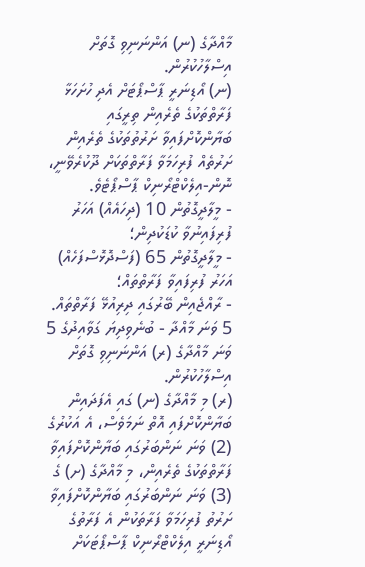މާއްދާގެ (ނ) އަންނަނިވި ގޮތަށް އިސްލާހުކުރުން.
(ނ) އޯޑިނަރީ ޕާސްޕޯޓަށް އެދި ހުށަހަޅާ ފަރާތްތަކުގެ ތެރެއިން ތިރީގައި ބަޔާންކޮށްފައިވާ ށަރުތުތަކުގެ ތެރެއިން ށަރުތެއް ފުރިހަމަވާ ފަރާތްތަކަށް ދޫކުރެވޭނީ، ނޮން-އިލެކްޓްރޯނިކް ޕާސްޕޯޓެވެ.
- މީލާދީގޮތުން 10 (ދިހައެއް) އަހަރު ފުރިފައިނުވާ ކުޑަކުދިން؛
- މީލާދީގޮތުން 65 (ފަސްދޮޅޮސްފަހެއް) އަހަރު ފުރިފައިވާ ފަރާތްތައް؛
- ރާއްޖެއިން ބޭރުގައި ދިރިއުޅޭ ފަރާތްތައް.
5 ވަނަ މާއްދާ - ބުނެވިދިޔަ ގަވާއިދުގެ 5 ވަނަ މާއްދާގެ (ރ) އަންނަނިވި ގޮތަށް އިސްލާހުކުރުން.
(ރ) މި މާއްދާގެ (ނ) ގައި އެފަދައިން ބަޔާންކޮށްފައި އޮތް ނަމަވެސް، އެ އަކުރުގެ (2) ވަނަ ނަންބަރުގައި ބަޔާންކޮށްފައިވާ ފަރާތްތަކުގެ ތެރެއިން، މި މާއްދާގެ (ށ) ގެ (3) ވަނަ ނަންބަރުގައި ބަޔާންކޮށްފައިވާ ށަރުތު ފުރިހަމަވާ ފަރާތަކުން އެ ފަރާތުގެ އޯޑިނަރީ އިލެކްޓްރޯނިކް ޕާސްޕޯޓަކަށް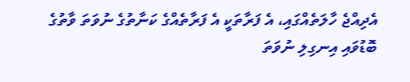އެދިއްޖެ ހާލަތެއްގައި، އެ ފަރާތަކީ އެ ފަރާތެއްގެ ކަނާތުގެ ނުވަތަ ވާތުގެ ބޮޑުވައި އިނގިލި ނުވަތަ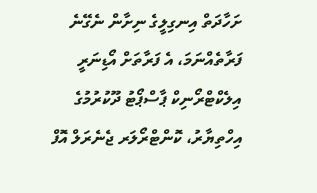ށަހާދަތް އިނގިލީގެ ނިށާން ނެގޭނެ ފަރާތެއްނަމަ، އެ ފަރާތަށް އޯޑިނަރީ އިލެކްޓްރޯނިކް ޕާސްޕޯޓު ދޫކުރުމުގެ އިހްތިޔާރު، ކޮންޓްރޯލަރ ޖެނެރަލް އޮފް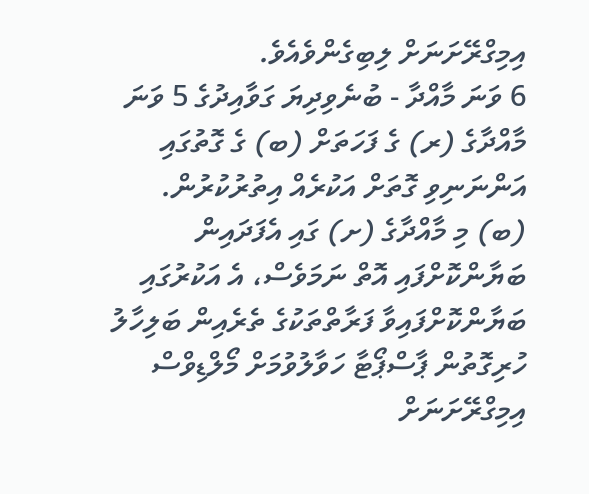އިމިގްރޭށަނަށް ލިބިގެންވެއެވެ.
6 ވަނަ މާއްދާ - ބުނެވިދިޔަ ގަވާއިދުގެ 5 ވަނަ މާއްދާގެ (ރ) ގެ ފަހަތަށް (ބ) ގެ ގޮތުގައި އަންނަނިވި ގޮތަށް އަކުރެއް އިތުރުކުރުން.
(ބ) މި މާއްދާގެ (ށ) ގައި އެފަދައިން ބަޔާންކޮށްފައި އޮތް ނަމަވެސް، އެ އަކުރުގައި ބަޔާންކޮށްފައިވާ ފަރާތްތަކުގެ ތެރެއިން ބަލިހާލު ހުރިގޮތުން ޕާސްޕޯޓާ ހަވާލުވުމަށް މޯލްޑިވްސް އިމިގްރޭށަނަށް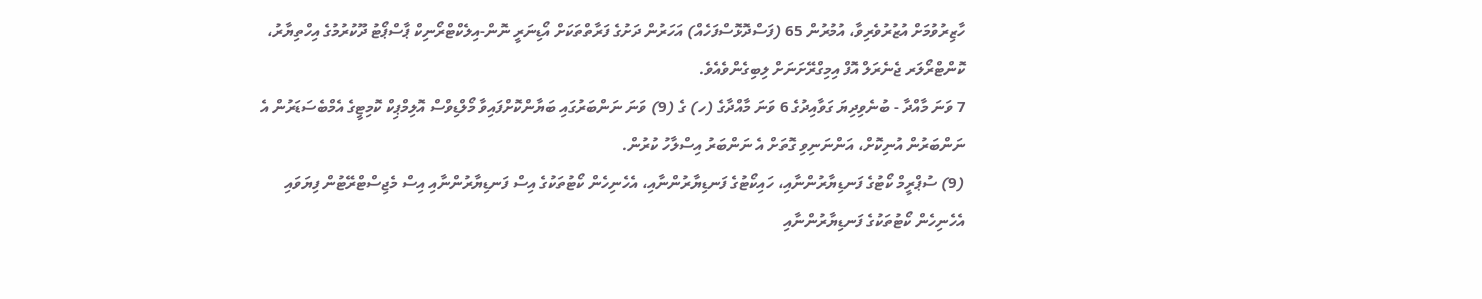ހާޒިރުވުމަށް އުޒުރުވެރިވާ، އުމުރުން 65 (ފަސްދޮޅޮސްފަހެއް) އަހަރުން ދަށުގެ ފަރާތްތަކަށް އޯޑިނަރީ ނޮން-އިލެކްޓްރޯނިކް ޕާސްޕޯޓު ދޫކުރުމުގެ އިހްތިޔާރު، ކޮންޓްރޯލަރ ޖެނެރަލް އޮފް އިމިގްރޭށަނަށް ލިބިގެންވެއެވެ.
7 ވަނަ މާއްދާ - ބުނެވިދިޔަ ގަވާއިދުގެ 6 ވަނަ މާއްދާގެ (ހ) ގެ (9) ވަނަ ނަންބަރުގައި ބަޔާންކޮށްފައިވާ މޯލްޑިވްސް އޮލިމްޕިކް ކޮމިޓީގެ އެމްބެސަޑަރުން އެ ނަންބަރުން އުނިކޮށް، އަންނަނިވި ގޮތަށް އެ ނަންބަރު އިސްލާހު ކުރުން.
(9) ސުޕްރީމް ކޯޓުގެ ފަނޑިޔާރުންނާއި، ހައިކޯޓުގެ ފަނޑިޔާރުންނާއި، އެހެނިހެން ކޯޓުތަކުގެ އިސް ފަނޑިޔާރުންނާއި އިސް މެޖިސްޓްރޭޓުން ފިޔަވައި އެހެނިހެން ކޯޓުތަކުގެ ފަނޑިޔާރުންނާއި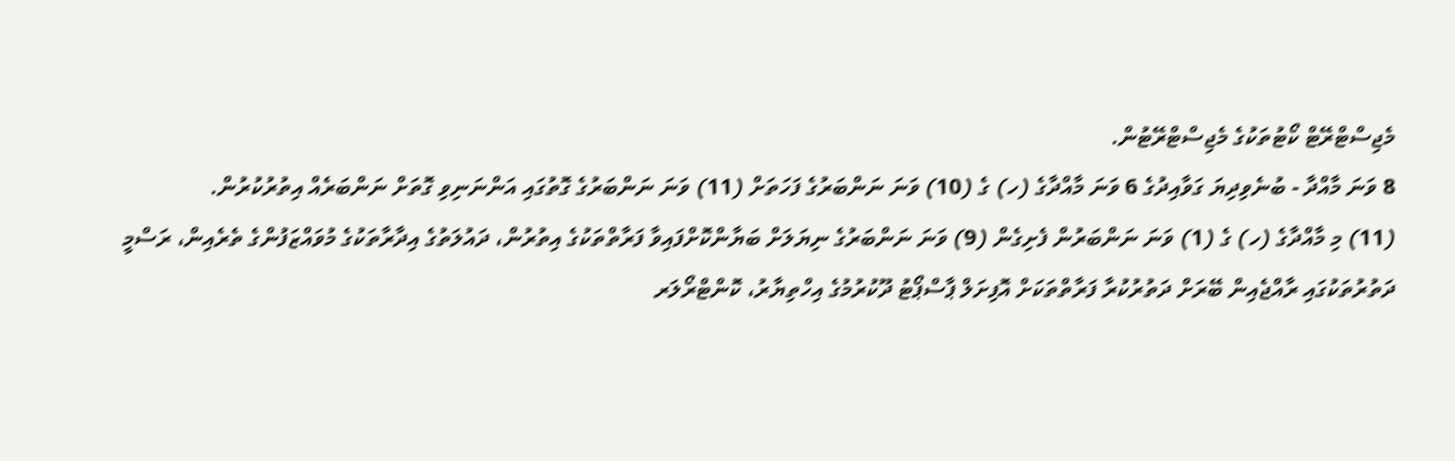މެޖިސްޓްރޭޓް ކޯޓުތަކުގެ މެޖިސްޓްރޭޓުން.
8 ވަނަ މާއްދާ - ބުނެވިދިޔަ ގަވާއިދުގެ 6 ވަނަ މާއްދާގެ (ހ) ގެ (10) ވަނަ ނަންބަރުގެ ފަހަތަށް (11) ވަނަ ނަންބަރުގެ ގޮތުގައި އަންނަނިވި ގޮތަށް ނަންބަރެއް އިތުރުކުރުން.
(11) މި މާއްދާގެ (ހ) ގެ (1) ވަނަ ނަންބަރުން ފެށިގެން (9) ވަނަ ނަންބަރުގެ ނިޔަލަށް ބަޔާންކޮށްފައިވާ ފަރާތްތަކުގެ އިތުރުން، ދައުލަތުގެ އިދާރާތަކުގެ މުވައްޒަފުންގެ ތެރެއިން، ރަސްމީ ދަތުރުތަކުގައި ރާއްޖެއިން ބޭރަށް ދަތުރުކުރާ ފަރާތްތަކަށް އޮފިށަލް ޕާސްޕޯޓު ދޫކުރުމުގެ އިހްތިޔާރު، ކޮންޓްރޯލަރ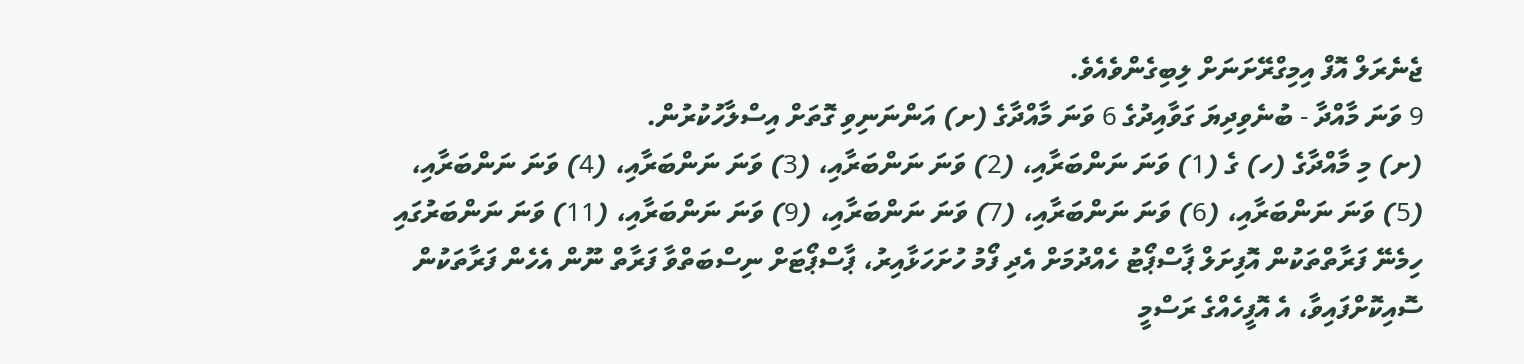ޖެނެރަލް އޮފް އިމިގްރޭށަނަށް ލިބިގެންވެއެވެ.
9 ވަނަ މާއްދާ - ބުނެވިދިޔަ ގަވާއިދުގެ 6 ވަނަ މާއްދާގެ (ށ) އަންނަނިވި ގޮތަށް އިސްލާހުކުރުން.
(ށ) މި މާއްދާގެ (ހ) ގެ (1) ވަނަ ނަންބަރާއި، (2) ވަނަ ނަންބަރާއި، (3) ވަނަ ނަންބަރާއި، (4) ވަނަ ނަންބަރާއި، (5) ވަނަ ނަންބަރާއި، (6) ވަނަ ނަންބަރާއި، (7) ވަނަ ނަންބަރާއި، (9) ވަނަ ނަންބަރާއި، (11) ވަނަ ނަންބަރުގައި ހިމެނޭ ފަރާތްތަކުން އޮފިށަލް ޕާސްޕޯޓު ހެއްދުމަށް އެދި ފޯމު ހުށަހަޅާއިރު، ޕާސްޕޯޓަށް ނިސްބަތްވާ ފަރާތް ނޫން އެހެން ފަރާތަކުން ސޮއިކޮށްފައިވާ، އެ އޮފީހެއްގެ ރަސްމީ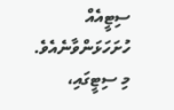ސިޓީއެއް ހުށަހަޅަންވާނެއެވެ. މި ސިޓީގައި،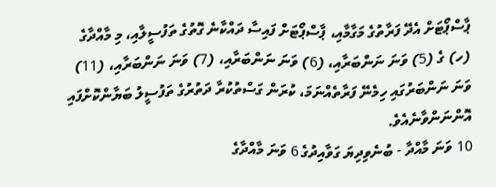ޕާސްޕޯޓަށް އެދޭ ފަރާތުގެ މަގާމާއި، ޕާސްޕޯޓަށް ފައިސާ ދައްކާނެ ގޮތުގެ ތަފުސީލާއި، މި މާއްދާގެ (ހ) ގެ (5) ވަނަ ނަންބަރާއި، (6) ވަނަ ނަންބަރާއި، (7) ވަނަ ނަންބަރާއި، (11) ވަނަ ނަންބަރުގައި ހިމެނޭ ފަރާތެއްނަމަ، ކުރަން ގަސްތުކުރާ ދަތުރުގެ ތަފުސީލު ބަޔާންކޮށްފައި އޮންނަންވާނެއެވެ.
10 ވަނަ މާއްދާ - ބުނެވިދިޔަ ގަވާއިދުގެ 6 ވަނަ މާއްދާގެ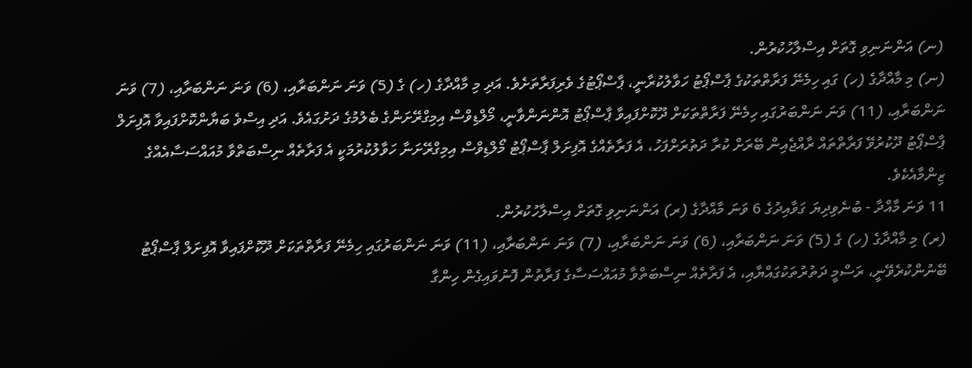(ނ) އަންނަނިވި ގޮތަށް އިސްލާހުކުރުން.
(ނ) މި މާއްދާގެ (ހ) ގައި ހިމެނޭ ފަރާތްތަކުގެ ޕާސްޕޯޓު ހަވާލުކުރާނީ، ޕާސްޕޯޓުގެ ވެރިފަރާތަށެވެ. އަދި މި މާއްދާގެ (ހ) ގެ (5) ވަނަ ނަންބަރާއި، (6) ވަނަ ނަންބަރާއި، (7) ވަނަ ނަންބަރާއި، (11) ވަނަ ނަންބަރުގައި ހިމެނޭ ފަރާތްތަކަށް ދޫކޮށްފައިވާ ޕާސްޕޯޓު އޮންނަންވާނީ، މޯލްޑިވްސް އިމިގްރޭށަންގެ ބެލުމުގެ ދަށުގައެވެ. އަދި އިސްވެ ބަޔާންކޮށްފައިވާ އޮފިށަލް ޕާސްޕޯޓު ދޫކުރުވޭ ފަރާތްތައް ރާއްޖެއިން ބޭރަށް ކުރާ ދަތުރަށްފަހު، އެ ފަރާތެއްގެ އޮފިށަލް ޕާސްޕޯޓު މޯލްޑިވްސް އިމިގްރޭށަނާ ހަވާލުކުރުމަކީ އެ ފަރާތެއް ނިސްބަތްވާ މުއައްސަސާއެއްގެ ޒިންމާއެކެވެ.
11 ވަނަ މާއްދާ - ބުނެވިދިޔަ ގަވާއިދުގެ 6 ވަނަ މާއްދާގެ (ރ) އަންނަނިވި ގޮތަށް އިސްލާހުކުރުން.
(ރ) މި މާއްދާގެ (ހ) ގެ (5) ވަނަ ނަންބަރާއި، (6) ވަނަ ނަންބަރާއި، (7) ވަނަ ނަންބަރާއި، (11) ވަނަ ނަންބަރުގައި ހިމެނޭ ފަރާތްތަކަށް ދޫކޮށްފައިވާ އޮފިށަލް ޕާސްޕޯޓު ބޭނުންކުރެވޭނީ، ރަސްމީ ދަތުރުތަކުގައްޔާއި، އެ ފަރާތެއް ނިސްބަތްވާ މުއައްސަސާގެ ފަރާތުން ފޮނުވައިގެން ހިންގާ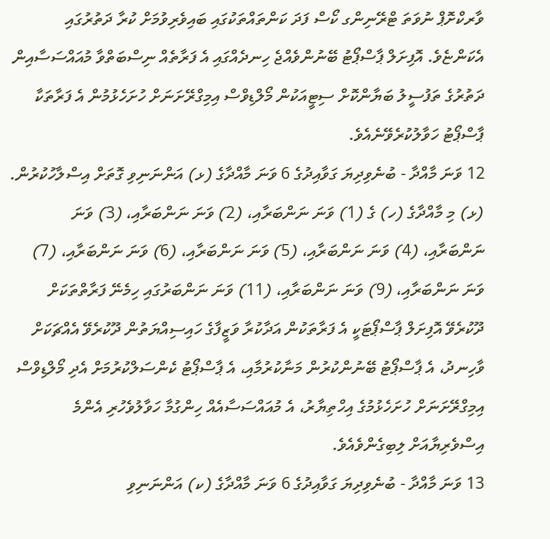ވާރކްށޮޕް ނުވަތަ ޓްރޭނިންގ ކޯސް ފަދަ ކަންތައްތަކުގައި ބައިވެރިވުމަށް ކުރާ ދަތުރުގައި އެކަންޏެވެ. އޮފިށަލް ޕާސްޕޯޓު ބޭނުންވެއްޖެ ހިނދެއްގައި އެ ފަރާތެއް ނިސްބަތްވާ މުއައްސަސާއިން ދަތުރުގެ ތަފުސީލު ބަޔާންކޮށް ސިޓީއަކުން މޯލްޑިވްސް އިމިގްރޭށަނަށް ހުށަހެޅުމުން އެ ފަރާތަކާ ޕާސްޕޯޓު ހަވާލުކުރެވޭނެއެވެ.
12 ވަނަ މާއްދާ - ބުނެވިދިޔަ ގަވާއިދުގެ 6 ވަނަ މާއްދާގެ (ޅ) އަންނަނިވި ގޮތަށް އިސްލާހުކުރުން.
(ޅ) މި މާއްދާގެ (ހ) ގެ (1) ވަނަ ނަންބަރާއި، (2) ވަނަ ނަންބަރާއި، (3) ވަނަ ނަންބަރާއި، (4) ވަނަ ނަންބަރާއި، (5) ވަނަ ނަންބަރާއި، (6) ވަނަ ނަންބަރާއި، (7) ވަނަ ނަންބަރާއި، (9) ވަނަ ނަންބަރާއި، (11) ވަނަ ނަންބަރުގައި ހިމެނޭ ފަރާތްތަކަށް ދޫކުރެވޭ އޮފިށަލް ޕާސްޕޯޓަކީ އެ ފަރާތަކުން އަދާކުރާ ވަޒީފާގެ ހައިސިއްޔަތުން ދޫކުރެވޭ އެއްޗަކަށް ވާހިނދު، އެ ޕާސްޕޯޓު ބޭނުންކުރުން މަނާކުރުމާއި، އެ ޕާސްޕޯޓު ކެންސަލްކުރުމަށް އެދި މޯލްޑިވްސް އިމިގްރޭށަނަށް ހުށަހެޅުމުގެ އިހްތިޔާރު، އެ މުއައްސަސާއެއް ހިންގުމާ ހަވާލުވެހުރި އެންމެ އިސްވެރިޔާއަށް ލިބިގެންވެއެވެ.
13 ވަނަ މާއްދާ - ބުނެވިދިޔަ ގަވާއިދުގެ 6 ވަނަ މާއްދާގެ (ކ) އަންނަނިވި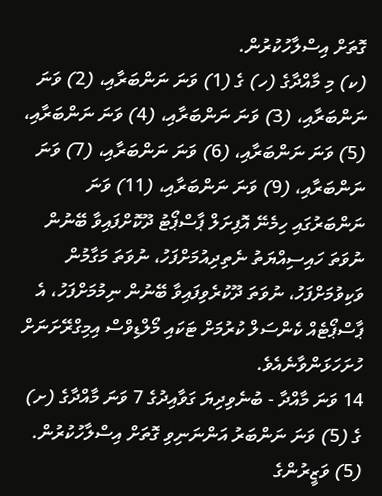ގޮތަށް އިސްލާހުކުރުން.
(ކ) މި މާއްދާގެ (ހ) ގެ (1) ވަނަ ނަންބަރާއި، (2) ވަނަ ނަންބަރާއި، (3) ވަނަ ނަންބަރާއި، (4) ވަނަ ނަންބަރާއި، (5) ވަނަ ނަންބަރާއި، (6) ވަނަ ނަންބަރާއި، (7) ވަނަ ނަންބަރާއި، (9) ވަނަ ނަންބަރާއި، (11) ވަނަ ނަންބަރުގައި ހިމެނޭ އޮފިށަލް ޕާސްޕޯޓު ދޫކޮށްފައިވާ ބޭނުން ނުވަތަ ހައިސިއްޔަތު ނެތިދިއުމަށްފަހު، ނުވަތަ މަގާމުން ވަކިވުމަށްފަހު، ނުވަތަ ދޫކުރެވިފައިވާ ބޭނުން ނިމުމަށްފަހު، އެ ޕާސްޕޯޓެއް ކެންސަލް ކުރުމަށް ޓަކައި މޯލްޑިވްސް އިމިގްރޭށަނަށް ހުށަހަޅަންވާނެއެވެ.
14 ވަނަ މާއްދާ - ބުނެވިދިޔަ ގަވާއިދުގެ 7 ވަނަ މާއްދާގެ (ށ) ގެ (5) ވަނަ ނަންބަރު އަންނަނިވި ގޮތަށް އިސްލާހުކުރުން.
(5) ވަޒީރުންގެ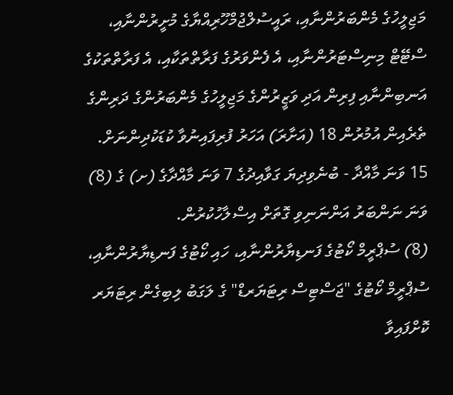މަޖިލީހުގެ މެންބަރުންނާއި، ރައީސުލްޖުމްހޫރިއްޔާގެ މުށީރުންނާއި، ސްޓޭޓް މިނިސްޓަރުންނާއި، އެ ފެންވަރުގެ ފަރާތްތަކާއި، އެ ފަރާތްތަކުގެ އަނބިންނާއި ފިރިން އަދި ވަޒީރުންގެ މަޖިލީހުގެ މެންބަރުންގެ ދަރިންގެ ތެރެއިން އުމުރުން 18 (އަށާރަ) އަހަރު ފުރިފައިނުވާ ކުޑަކުދިންނަށް.
15 ވަނަ މާއްދާ - ބުނެވިދިޔަ ގަވާއިދުގެ 7 ވަނަ މާއްދާގެ (ށ) ގެ (8) ވަނަ ނަންބަރު އަންނަނިވި ގޮތަށް އިސްލާހުކުރުން.
(8) ސުޕްރީމް ކޯޓުގެ ފަނޑިޔާރުންނާއި، ހައި ކޯޓުގެ ފަނޑިޔާރުންނާއި، ސުޕްރީމް ކޯޓުގެ "ޖަސްޓިސް ރިޓަޔަރޑް" ގެ ލަގަބު ލިބިގެން ރިޓަޔަރ ކޮށްފައިވާ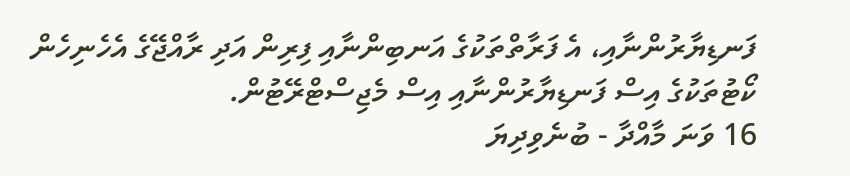ފަނޑިޔާރުންނާއި، އެ ފަރާތްތަކުގެ އަނބިންނާއި ފިރިން އަދި ރާއްޖޭގެ އެހެނިހެން ކޯޓުތަކުގެ އިސް ފަނޑިޔާރުންނާއި އިސް މެޖިސްޓްރޭޓުން.
16 ވަނަ މާއްދާ - ބުނެވިދިޔަ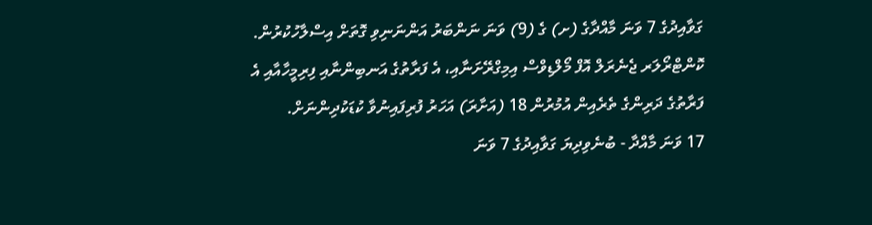ގަވާއިދުގެ 7 ވަނަ މާއްދާގެ (ށ) ގެ (9) ވަނަ ނަންބަރު އަންނަނިވި ގޮތަށް އިސްލާހުކުރުން.
ކޮންޓްރޯލަރ ޖެނެރަލް އޮފް މޯލްޑިވްސް އިމިގްރޭށަނާއި، އެ ފަރާތުގެ އަނބިންނާއި ފިރިމީހާއާއި އެ ފަރާތުގެ ދަރިންގެ ތެރެއިން އުމުރުން 18 (އަށާރަ) އަހަރު ފުރިފައިނުވާ ކުޑަކުދިންނަށް.
17 ވަނަ މާއްދާ - ބުނެވިދިޔަ ގަވާއިދުގެ 7 ވަނަ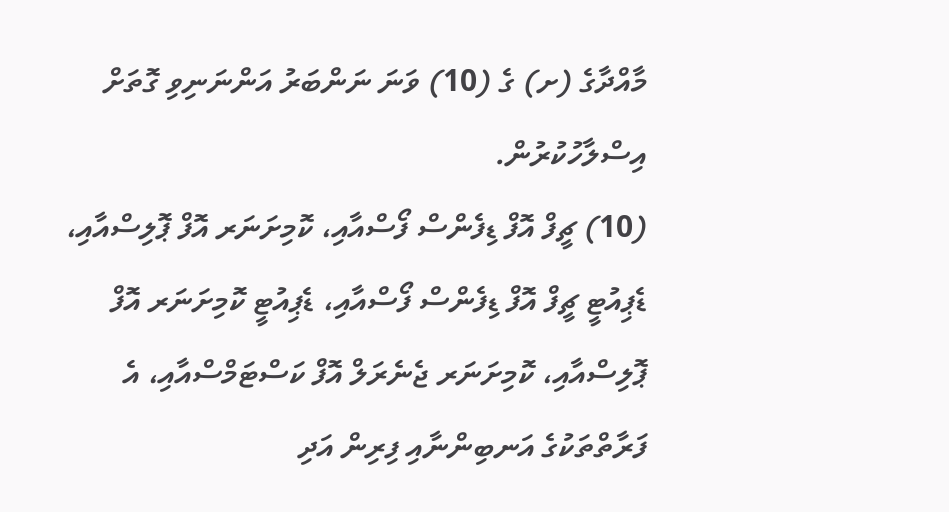މާއްދާގެ (ށ) ގެ (10) ވަނަ ނަންބަރު އަންނަނިވި ގޮތަށް އިސްލާހުކުރުން.
(10) ޗީފް އޮފް ޑިފެންސް ފޯސްއާއި، ކޮމިށަނަރ އޮފް ޕޮލިސްއާއި، ޑެޕިއުޓީ ޗީފް އޮފް ޑިފެންސް ފޯސްއާއި، ޑެޕިއުޓީ ކޮމިށަނަރ އޮފް ޕޮލިސްއާއި، ކޮމިށަނަރ ޖެނެރަލް އޮފް ކަސްޓަމްސްއާއި، އެ ފަރާތްތަކުގެ އަނބިންނާއި ފިރިން އަދި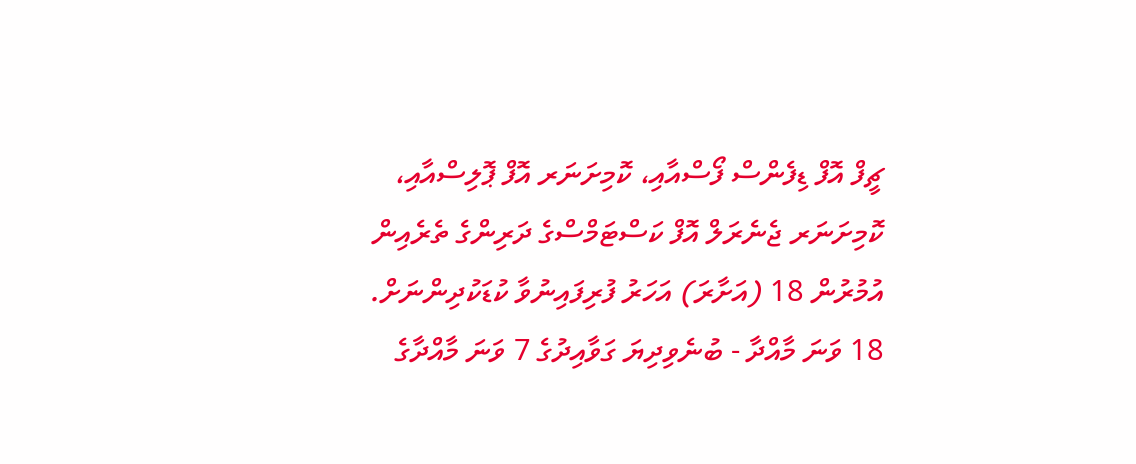ޗީފް އޮފް ޑިފެންސް ފޯސްއާއި، ކޮމިށަނަރ އޮފް ޕޮލިސްއާއި، ކޮމިށަނަރ ޖެނެރަލް އޮފް ކަސްޓަމްސްގެ ދަރިންގެ ތެރެއިން އުމުރުން 18 (އަށާރަ) އަހަރު ފުރިފައިނުވާ ކުޑަކުދިންނަށް.
18 ވަނަ މާއްދާ - ބުނެވިދިޔަ ގަވާއިދުގެ 7 ވަނަ މާއްދާގެ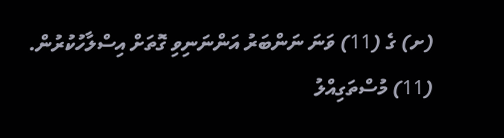(ށ) ގެ (11) ވަނަ ނަންބަރު އަންނަނިވި ގޮތަށް އިސްލާހުކުރުން.
(11) މުސްތަގިއްލު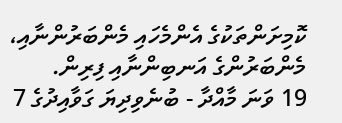ކޮމިށަންތަކުގެ އެންމެހައި މެންބަރުންނާއި، މެންބަރުންގެ އަނބިންނާއި ފިރިން.
19 ވަނަ މާއްދާ - ބުނެވިދިޔަ ގަވާއިދުގެ 7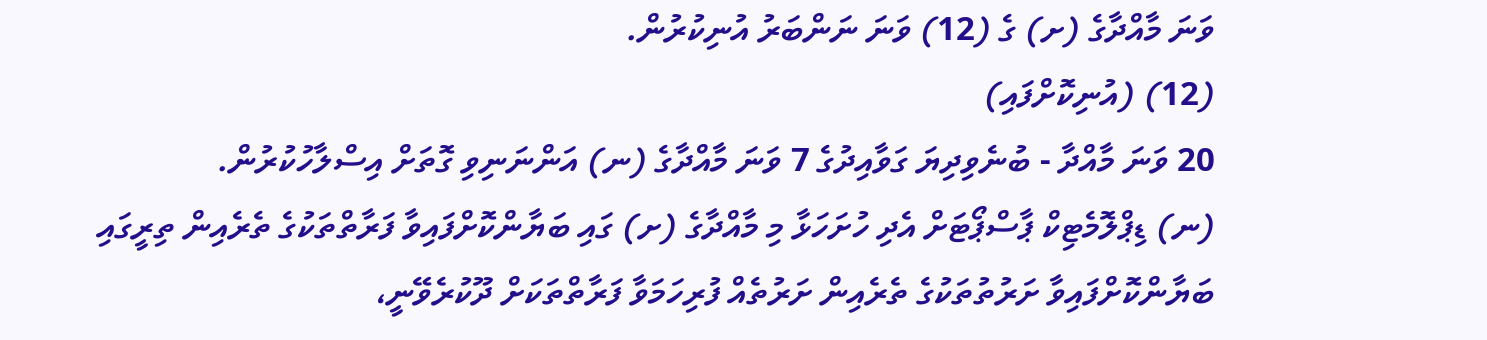ވަނަ މާއްދާގެ (ށ) ގެ (12) ވަނަ ނަންބަރު އުނިކުރުން.
(12) (އުނިކޮށްފައި)
20 ވަނަ މާއްދާ - ބުނެވިދިޔަ ގަވާއިދުގެ 7 ވަނަ މާއްދާގެ (ނ) އަންނަނިވި ގޮތަށް އިސްލާހުކުރުން.
(ނ) ޑިޕްލޮމެޓިކް ޕާސްޕޯޓަށް އެދި ހުށަހަޅާ މި މާއްދާގެ (ށ) ގައި ބަޔާންކޮށްފައިވާ ފަރާތްތަކުގެ ތެރެއިން ތިރީގައި ބަޔާންކޮށްފައިވާ ށަރުތުތަކުގެ ތެރެއިން ށަރުތެއް ފުރިހަމަވާ ފަރާތްތަކަށް ދޫކުރެވޭނީ،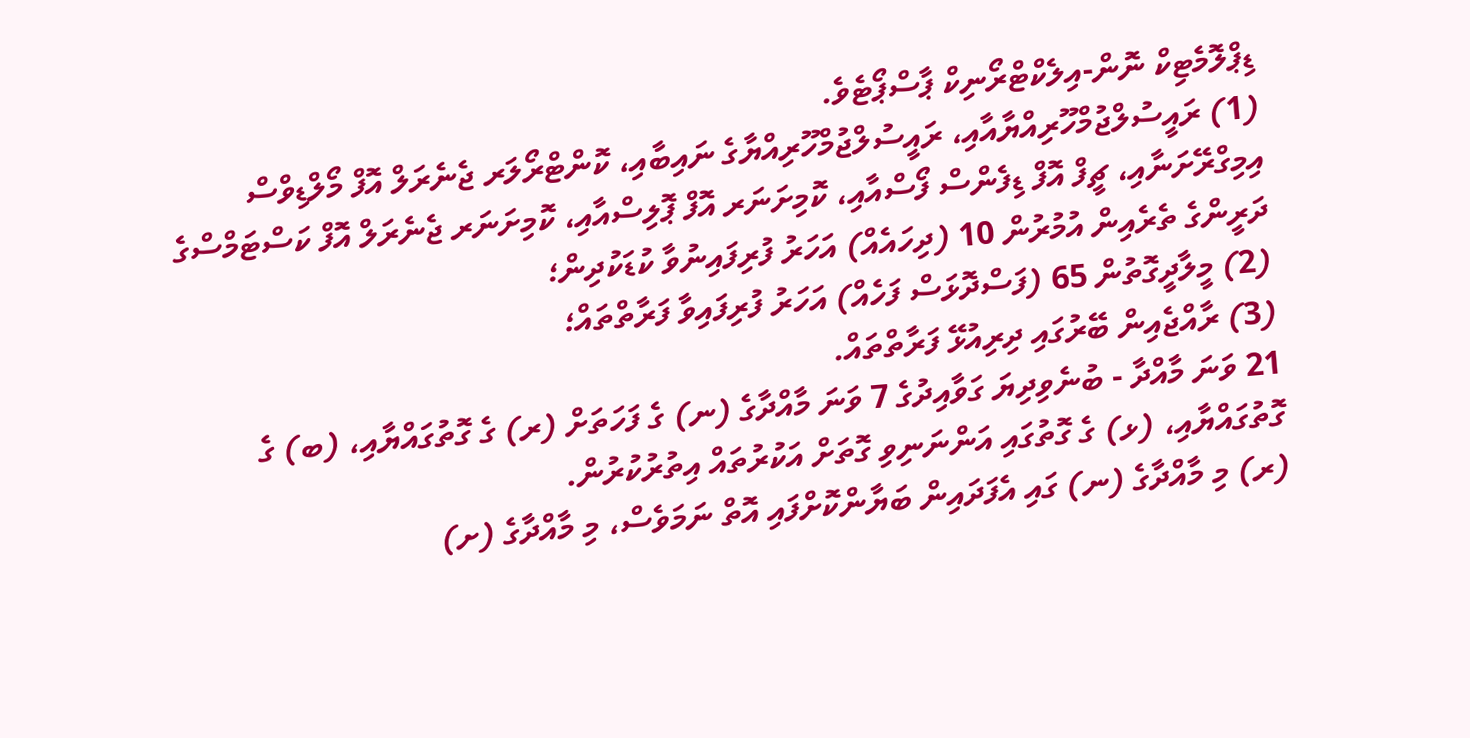ޑިޕްލޮމެޓިކް ނޮން-އިލެކްޓްރޯނިކް ޕާސްޕޯޓެވެ.
(1) ރައީސުލްޖުމްހޫރިއްޔާއާއި، ރައީސުލްޖުމްހޫރިއްޔާގެ ނައިބާއި، ކޮންޓްރޯލަރ ޖެނެރަލް އޮފް މޯލްޑިވްސް އިމިގްރޭށަނާއި، ޗީފް އޮފް ޑިފެންސް ފޯސްއާއި، ކޮމިށަނަރ އޮފް ޕޮލިސްއާއި، ކޮމިށަނަރ ޖެނެރަލް އޮފް ކަސްޓަމްސްގެ ދަރީންގެ ތެރެއިން އުމުރުން 10 (ދިހައެއް) އަހަރު ފުރިފައިނުވާ ކުޑަކުދިން؛
(2) މީލާދީގޮތުން 65 (ފަސްދޮޅަސް ފަހެއް) އަހަރު ފުރިފައިވާ ފަރާތްތައް؛
(3) ރާއްޖެއިން ބޭރުގައި ދިރިއުޅޭ ފަރާތްތައް.
21 ވަނަ މާއްދާ - ބުނެވިދިޔަ ގަވާއިދުގެ 7 ވަނަ މާއްދާގެ (ނ) ގެ ފަހަތަށް (ރ) ގެ ގޮތުގައްޔާއި، (ބ) ގެ ގޮތުގައްޔާއި، (ޅ) ގެ ގޮތުގައި އަންނަނިވި ގޮތަށް އަކުރުތައް އިތުރުކުރުން.
(ރ) މި މާއްދާގެ (ނ) ގައި އެފަދައިން ބަޔާންކޮށްފައި އޮތް ނަމަވެސް، މި މާއްދާގެ (ށ)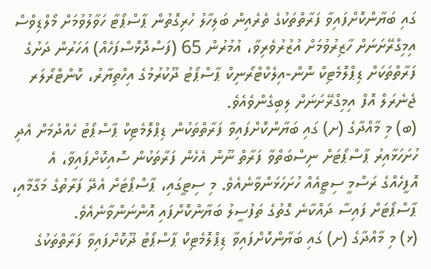ގައި ބަޔާންކޮށްފައިވާ ފަރާތްތަކުގެ ތެރެއިން ބަލިހާލު ހުރިގޮތުން ޕާސްޕޯޓާ ހަވާލުވުމަށް މޯލްޑިވްސް އިމިގްރޭށަނަށް ހާޒިރުވުމަށް އުޒުރުވެރިވާ، އުމުރުން 65 (ފަސްދޮޅޮސްފަހެއް) އަހަރުން ދަށުގެ ފަރާތްތަކަށް ޑިޕްލޮމެޓިކް ނޮން-އިލެކްޓްރޯނިކް ޕާސްޕޯޓު ދޫކުރުމުގެ އިހްތިޔާރު، ކޮންޓްރޯލަރ ޖެނެރަލް އޮފް އިމިގްރޭށަނަށް ލިބިގެންވެއެވެ.
(ބ) މި މާއްދާގެ (ށ) ގައި ބަޔާންކޮށްފައިވާ ފަރާތްތަކުން ޑިޕްލޮމެޓިކް ޕާސްޕޯޓު ހެއްދުމަށް އެދި ހުށަހަޅާއިރު ޕާސްޕޯޓަށް ނިސްބަތްވާ ފަރާތް ނޫން އެހެން ފަރާތަކުން ސޮއިކޮށްފައިވާ، އެ އޮފީހެއްގެ ރަސްމީ ސިޓީއެއް ހުށަހަޅަންވާނެއެވެ. މި ސިޓީގައި، ޕާސްޕޯޓަށް އެދޭ ފަރާތުގެ މަގާމާއި، ޕާސްޕޯޓަށް ފައިސާ ދައްކާނެ ގޮތުގެ ތަފުސީލު ބަޔާންކޮށްފައި އޮންނަންވާނެއެވެ.
(ޅ) މި މާއްދާގެ (ށ) ގައި ބަޔާންކޮށްފައިވާ ޑިޕްލޮމެޓިކް ޕާސްޕޯޓު ދޫކޮށްފައިވާ ފަރާތްތަކުގެ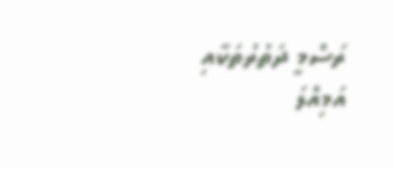ރަސްމީ ދަތުރުތަކާއި އަމިއްލަ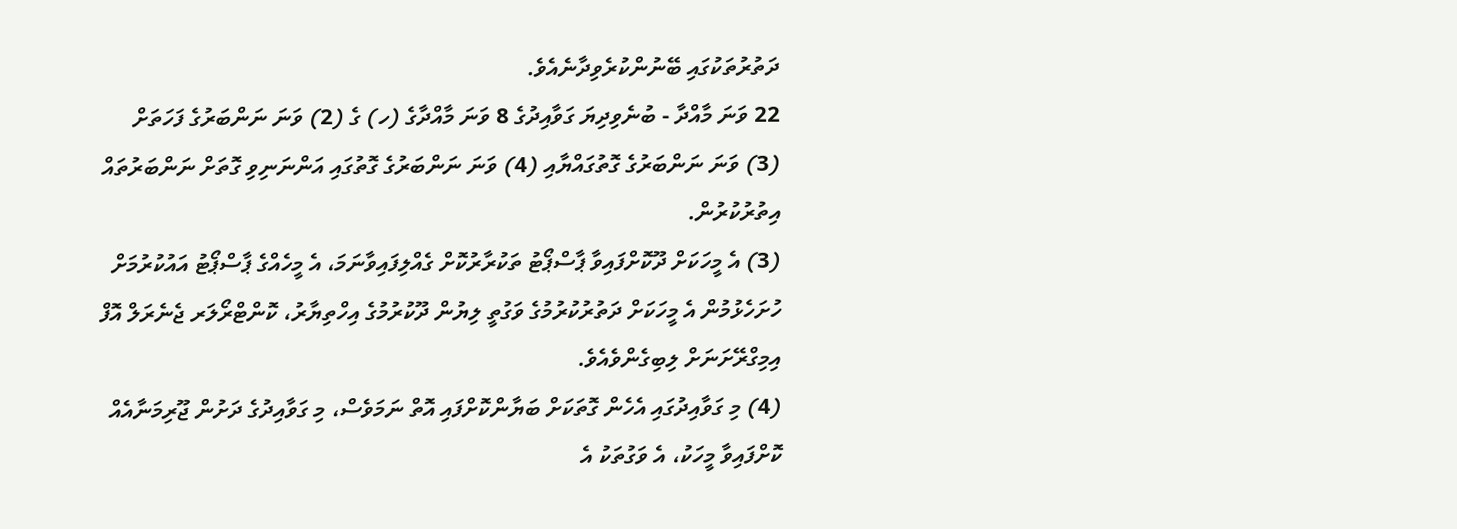ދަތުރުތަކުގައި ބޭނުންކުރެވިދާނެއެވެ.
22 ވަނަ މާއްދާ - ބުނެވިދިޔަ ގަވާއިދުގެ 8 ވަނަ މާއްދާގެ (ހ) ގެ (2) ވަނަ ނަންބަރުގެ ފަހަތަށް (3) ވަނަ ނަންބަރުގެ ގޮތުގައްޔާއި (4) ވަނަ ނަންބަރުގެ ގޮތުގައި އަންނަނިވި ގޮތަށް ނަންބަރުތައް އިތުރުކުރުން.
(3) އެ މީހަކަށް ދޫކޮށްފައިވާ ޕާސްޕޯޓު ތަކުރާރުކޮށް ގެއްލިފައިވާނަމަ، އެ މީހެއްގެ ޕާސްޕޯޓު އައުކުރުމަށް ހުށަހެޅުމުން އެ މީހަކަށް ދަތުރުކުރުމުގެ ވަގުތީ ލިޔުން ދޫކުރުމުގެ އިހްތިޔާރު، ކޮންޓްރޯލަރ ޖެނެރަލް އޮފް އިމިގްރޭށަނަށް ލިބިގެންވެއެވެ.
(4) މި ގަވާއިދުގައި އެހެން ގޮތަކަށް ބަޔާންކޮށްފައި އޮތް ނަމަވެސް، މި ގަވާއިދުގެ ދަށުން ޖޫރިމަނާއެއް ކޮށްފައިވާ މީހަކު، އެ ވަގުތަކު އެ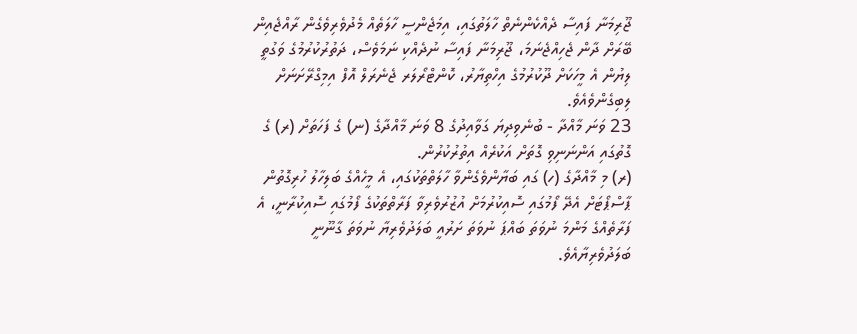ޖޫރިމަނާ ފައިސާ ދެއްކެންނެތް ހާލަތުގައި، އިމަޖެންސީ ހާލަތެއް މެދުވެރިވެގެން ރާއްޖެއިން ބޭރަށް ދާން ޖެހިއްޖެނަމަ، ޖޫރިމަނާ ފައިސާ ނުދެއްކި ނަމަވެސް، ދަތުރުކުރުމުގެ ވަގުތީ ލިޔުން އެ މީހަކަށް ދޫކުރުމުގެ އިހްތިޔާރު، ކޮންޓްރޯލަރ ޖެނެރަލް އޮފް އިމިގްރޭށަނަށް ލިބިގެންވެއެވެ.
23 ވަނަ މާއްދާ - ބުނެވިދިޔަ ގަވާއިދުގެ 8 ވަނަ މާއްދާގެ (ނ) ގެ ފަހަތަށް (ރ) ގެ ގޮތުގައި އަންނަނިވި ގޮތަށް އަކުރެއް އިތުރުކުރުން.
(ރ) މި މާއްދާގެ (ހ) ގައި ބަޔާންވެގެންވާ ހާލަތްތަކުގައި، އެ މީހެއްގެ ބަލިހާލު ހުރިގޮތުން ޕާސްޕޯޓަށް އެދޭ ފޯމުގައި ސޮއިކުރުމަށް އުޒުރުވެރިވާ ފަރާތްތަކުގެ ފޯމުގައި ސޮއިކުރާނީ، އެ ފަރާތެއްގެ މަންމަ ނުވަތަ ބައްޕަ ނުވަތަ ށަރުއީ ބަލަދުވެރިޔާ ނުވަތަ ގާނޫނީ ބަލަދުވެރިޔާއެވެ.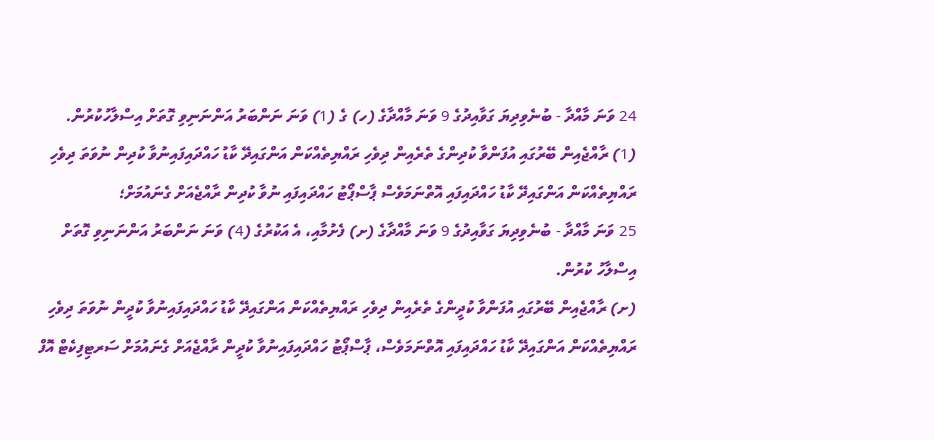24 ވަނަ މާއްދާ - ބުނެވިދިޔަ ގަވާއިދުގެ 9 ވަނަ މާއްދާގެ (ހ) ގެ (1) ވަނަ ނަންބަރު އަންނަނިވި ގޮތަށް އިސްލާހުކުރުން.
(1) ރާއްޖެއިން ބޭރުގައި އުފަންވާ ކުދިންގެ ތެރެއިން ދިވެހި ރައްޔިތެއްކަން އަންގައިދޭ ކާޑު ހައްދައިފައިނުވާ ކުދިން ނުވަތަ ދިވެހި ރައްޔިތެއްކަން އަންގައިދޭ ކާޑު ހައްދައިފައި އޮތްނަމަވެސް ޕާސްޕޯޓު ހައްދައިފައި ނުވާ ކުދިން ރާއްޖެއަށް ގެނައުމަށް؛
25 ވަނަ މާއްދާ - ބުނެވިދިޔަ ގަވާއިދުގެ 9 ވަނަ މާއްދާގެ (ށ) ފެށުމާއި، އެ އަކުރުގެ (4) ވަނަ ނަންބަރު އަންނަނިވި ގޮތަށް އިސްލާހު ކުރުން.
(ށ) ރާއްޖެއިން ބޭރުގައި އުފަންވާ ކުދީންގެ ތެރެއިން ދިވެހި ރައްޔިތެއްކަން އަންގައިދޭ ކާޑު ހައްދައިފައިނުވާ ކުދީން ނުވަތަ ދިވެހި ރައްޔިތެއްކަން އަންގައިދޭ ކާޑު ހައްދައިފައި އޮތްނަމަވެސް، ޕާސްޕޯޓު ހައްދައިފައިނުވާ ކުދީން ރާއްޖެއަށް ގެނައުމަށް ސަރޓިފިކެޓް އޮފް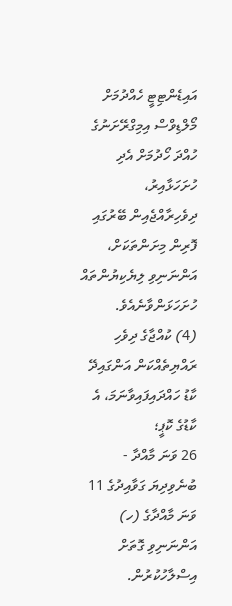އައިޑެންޓިޓީ ހެއްދުމަށް މޯލްޑިވްސް އިމިގްރޭށަނުގެ ހުއްދަ ހޯދުމަށް އެދި ހުށަހަޅާއިރު، ދިވެހިރާއްޖެއިން ބޭރުގައި ފޮރިން މިށަންތަކަށް، އަންނަނިވި ލިޔެކިޔުންތައް ހުށަހަޅަންވާނެއެވެ.
(4) ކުއްޖާގެ ދިވެހި ރައްޔިތެއްކަން އަންގައިދޭ ކާޑު ހައްދައިފައިވާނަމަ، އެ ކާޑުގެ ކޮޕީ؛
26 ވަނަ މާއްދާ - ބުނެވިދިޔަ ގަވާއިދުގެ 11 ވަނަ މާއްދާގެ (ހ) އަންނަނިވި ގޮތަށް އިސްލާހުކުރުން.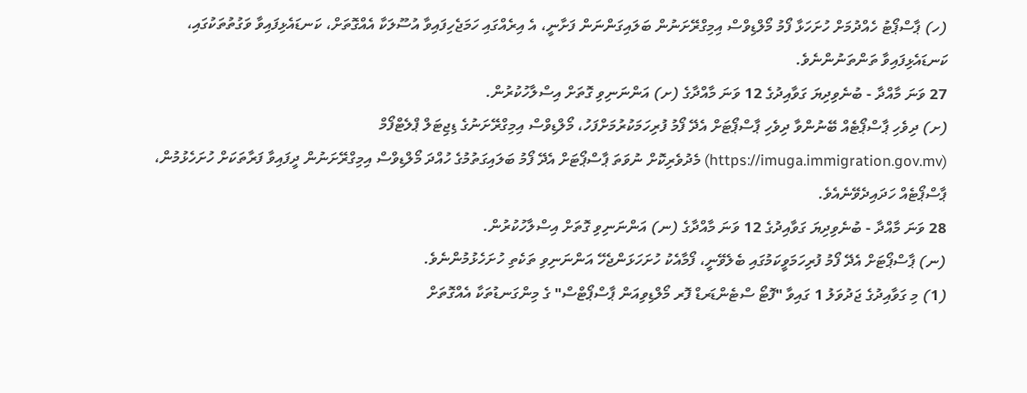(ހ) ޕާސްޕޯޓު ހެއްދުމަށް ހުށަހަޅާ ފޯމު މޯލްޑިވްސް އިމިގްރޭށަނުން ބަލައިގަންނަން ފަށާނީ، އެ އިރެއްގައި ހަމަޖެހިފައިވާ އުސޫލަކާ އެއްގޮތަށް، ކަނޑައެޅިފައިވާ ވަގުތުތަކުގައި، ކަނޑައެޅިފައިވާ ތަންތަނުންނެވެ.
27 ވަނަ މާއްދާ - ބުނެވިދިޔަ ގަވާއިދުގެ 12 ވަނަ މާއްދާގެ (ށ) އަންނަނިވި ގޮތަށް އިސްލާހުކުރުން.
(ށ) ދިވެހި ޕާސްޕޯޓެއް ބޭނުންވާ ދިވެހި ޕާސްޕޯޓަށް އެދޭ ފޯމު ފުރިހަމަކުރުމަށްފަހު، މޯލްޑިވްސް އިމިގްރޭށަނުގެ ޑިޖިޓަލް ޕްލެޓްފޯމް (https://imuga.immigration.gov.mv) މެދުވެރިކޮށް ނުވަތަ ޕާސްޕޯޓަށް އެދޭ ފޯމު ބަލައިގަތުމުގެ ހުއްދަ މޯލްޑިވްސް އިމިގްރޭށަނުން ދީފައިވާ ފަރާތަކަށް ހުށަހެޅުމުން، ޕާސްޕޯޓެއް ހަދައިދެވޭނެއެވެ.
28 ވަނަ މާއްދާ - ބުނެވިދިޔަ ގަވާއިދުގެ 12 ވަނަ މާއްދާގެ (ނ) އަންނަނިވި ގޮތަށް އިސްލާހުކުރުން.
(ނ) ޕާސްޕޯޓަށް އެދޭ ފޯމު ފުރިހަމަވީކަމުގައި ބެލެވޭނީ، ފޯމާއެކު ހުށަހަޅަންޖެހޭ އަންނަނިވި ތަކެތި ހުށަހެޅުމުންނެވެ.
(1) މި ގަވާއިދުގެ ޖަދުވަލު 1 ގައިވާ "ފޮޓޯ ސްޓެންޑަރޑް ފޮރ މޯލްޑިވިއަން ޕާސްޕޯޓްސް" ގެ މިންގަނޑުތަކާ އެއްގޮތަށް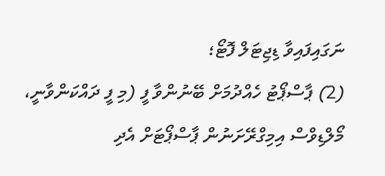ނަގައިފައިވާ ޑިޖިޓަލް ފޮޓޯ؛
(2) ޕާސްޕޯޓު ހެއްދުމަށް ބޭނުންވާ ފީ (މި ފީ ދައްކަންވާނީ، މޯލްޑިވްސް އިމިގްރޭށަނުން ޕާސްޕޯޓަށް އެދި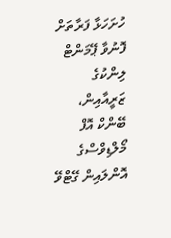ހުށަހަޅާ ފަރާތަށް ފޮނުވާ ޕޭމަންޓް ލިންކުގެ ޒަރީއާއިން، ބޭންކް އޮފް މޯލްޑިވްސްގެ އޮންލައިން ގޭޓްވޭ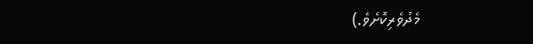މެދުވެރިކޮށެވެ.)